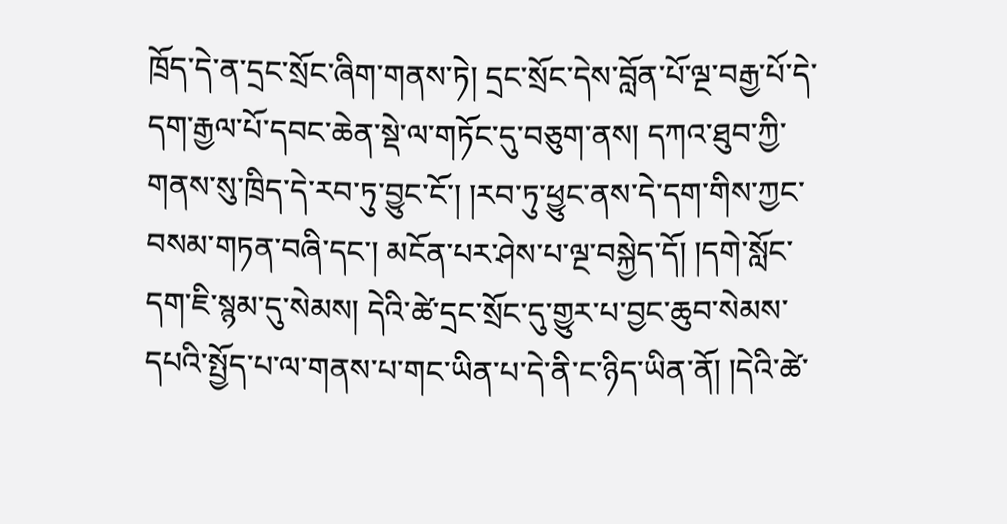ཁྲོད་དེ་ན་དྲང་སྲོང་ཞིག་གནས་ཏེ། དྲང་སྲོང་དེས་བློན་པོ་ལྔ་བརྒྱ་པོ་དེ་དག་རྒྱལ་པོ་དབང་ཆེན་སྡེ་ལ་གཏོང་དུ་བཅུག་ནས། དཀའ་ཐུབ་ཀྱི་གནས་སུ་ཁྲིད་དེ་རབ་ཏུ་བྱུང་ངོ་། །རབ་ཏུ་ཕྱུང་ནས་དེ་དག་གིས་ཀྱང་བསམ་གཏན་བཞི་དང་། མངོན་པར་ཤེས་པ་ལྔ་བསྐྱེད་དོ། །དགེ་སློང་དག་ཇི་སྙམ་དུ་སེམས། དེའི་ཚེ་དྲང་སྲོང་དུ་གྱུར་པ་བྱང་ཆུབ་སེམས་དཔའི་སྤྱོད་པ་ལ་གནས་པ་གང་ཡིན་པ་དེ་ནི་ང་ཉིད་ཡིན་ནོ། །དེའི་ཚེ་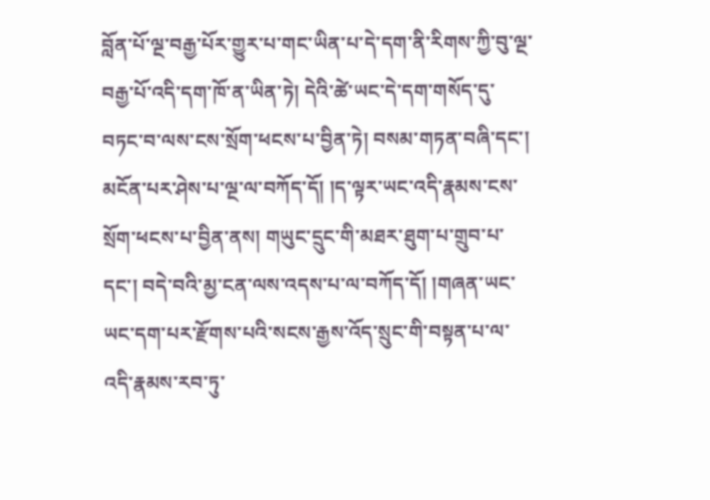བློན་པོ་ལྔ་བརྒྱ་པོར་གྱུར་པ་གང་ཡིན་པ་དེ་དག་ནི་རིགས་ཀྱི་བུ་ལྔ་བརྒྱ་པོ་འདི་དག་ཁོ་ན་ཡིན་ཏེ། དེའི་ཚེ་ཡང་དེ་དག་གསོད་དུ་བཏང་བ་ལས་ངས་སྲོག་ཕངས་པ་བྱིན་ཏེ། བསམ་གཏན་བཞི་དང་། མངོན་པར་ཤེས་པ་ལྔ་ལ་བཀོད་དོ། །ད་ལྟར་ཡང་འདི་རྣམས་ངས་སྲོག་ཕངས་པ་བྱིན་ནས། གཡུང་དྲུང་གི་མཐར་ཐུག་པ་གྲུབ་པ་དང་། བདེ་བའི་མྱ་ངན་ལས་འདས་པ་ལ་བཀོད་དོ། །གཞན་ཡང་ཡང་དག་པར་རྫོགས་པའི་སངས་རྒྱས་འོད་སྲུང་གི་བསྟན་པ་ལ་འདི་རྣམས་རབ་ཏུ་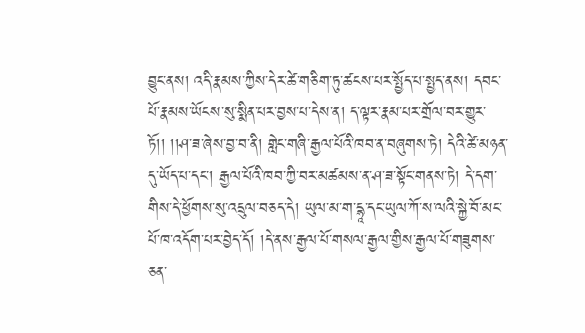བྱུང་ནས། འདི་རྣམས་ཀྱིས་དེར་ཚེ་གཅིག་ཏུ་ཚངས་པར་སྤྱོད་པ་སྤྱད་ནས། དབང་པོ་རྣམས་ཡོངས་སུ་སྨིན་པར་བྱས་པ་དེས་ན། ད་ལྟར་རྣམ་པར་གྲོལ་བར་གྱུར་ཏོ།། །།ཤ་ཟ་ཞེས་བྱ་བ་ནི། གླེང་གཞི་རྒྱལ་པོའི་ཁབ་ན་བཞུགས་ཏེ། དེའི་ཚེ་མཉན་དུ་ཡོད་པ་དང་། རྒྱལ་པོའི་ཁབ་ཀྱི་བར་མཚམས་ན་ཤ་ཟ་སྟོང་གནས་ཏེ། དེ་དག་གིས་དེ་ཕྱོགས་སུ་འདྲུལ་བཅད་དེ། ཡུལ་མ་ག་དྷཱ་དང་ཡུལ་ཀོ་ས་ལའི་སྐྱེ་བོ་མང་པོ་ཁ་འདོག་པར་བྱེད་དོ། །དེ་ནས་རྒྱལ་པོ་གསལ་རྒྱལ་གྱིས་རྒྱལ་པོ་གཟུགས་ཅན་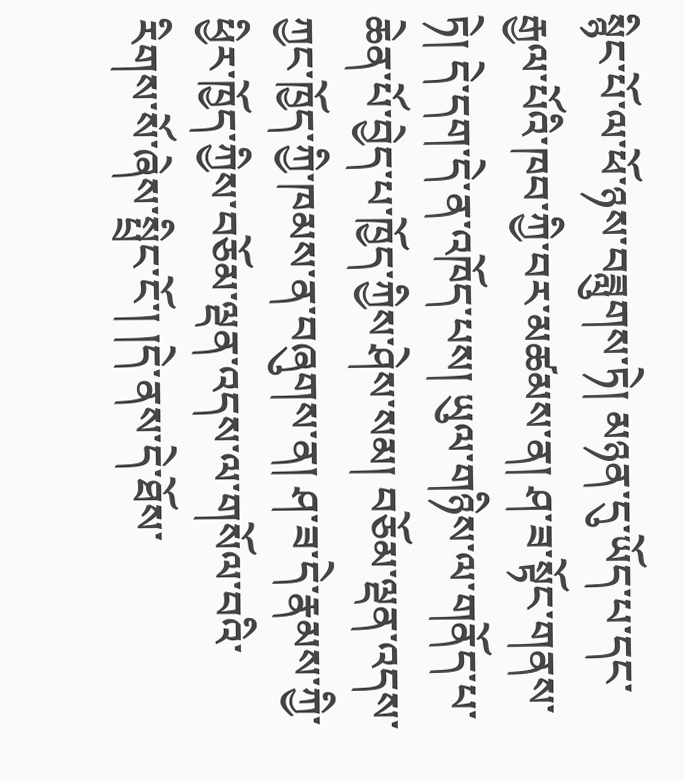སྙིང་པོ་ལ་ཕོ་ཉས་བཟླུགས་ཏེ། མཉན་དུ་ཡོད་པ་དང་རྒྱལ་པོའི་ཁབ་ཀྱི་བར་མཚམས་ན། ཤ་ཟ་སྟོང་གནས་ཏེ། དེ་དག་དེ་ན་འཁོད་པས། ཡུལ་གཉིས་ལ་གནོད་པ་ཆེན་པོ་བྱེད་པ་ཁྱོད་ཀྱིས་ཤེས་སམ། བཅོམ་ལྡན་འདས་ཀྱང་ཁྱོད་ཀྱི་ཁམས་ན་བཞུགས་ན། ཤ་ཟ་དེ་རྣམས་ཀྱི་ཕྱིར་ཁྱོད་ཀྱིས་བཅོམ་ལྡན་འདས་ལ་གསོལ་བའི་རིགས་སོ་ཞེས་སྤྲིང་ངོ་། །དེ་ནས་དེ་ཐོས་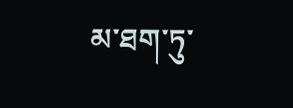མ་ཐག་ཏུ་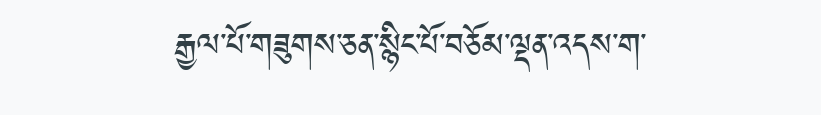རྒྱལ་པོ་གཟུགས་ཅན་སྙིང་པོ་བཅོམ་ལྡན་འདས་ག་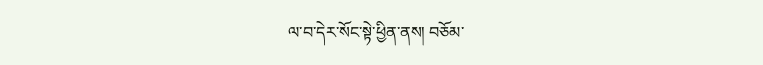ལ་བ་དེར་སོང་སྟེ་ཕྱིན་ནས། བཅོམ་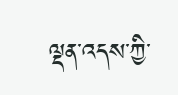ལྡན་འདས་ཀྱི་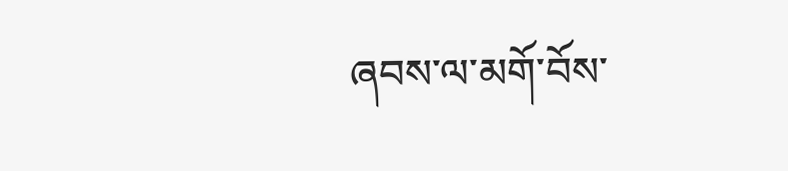ཞབས་ལ་མགོ་བོས་